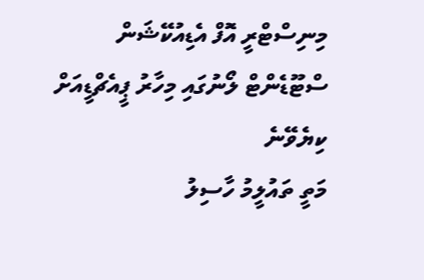މިނިސްޓްރީ އޮފް އެޑިއުކޭޝަން
ސްޓޫޑެންޓް ލޯނުގައި މިހާރު ޕީއެޗްޑީއަށް ކިޔެވޭނެ
މަތީ ތައުލީމު ހާސިލު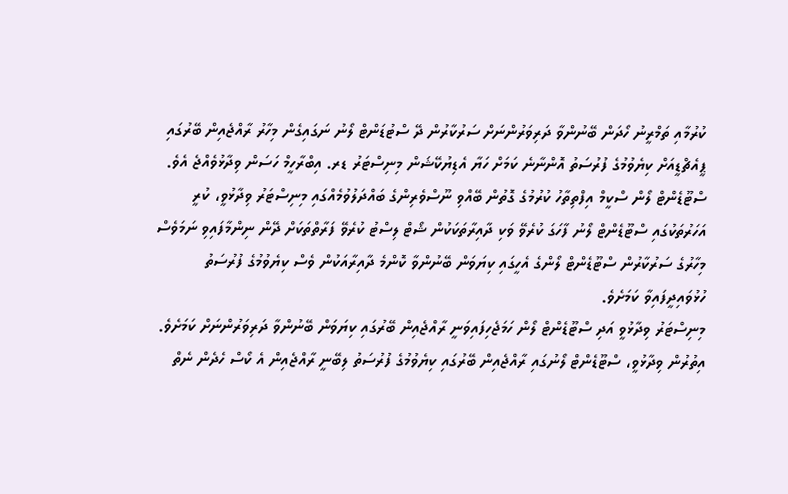ކުރުމާއި ތަމްރީނު ހޯދަން ބޭނުންވާ ދަރިވަރުންނަށް ސަރުކާރުން ދޭ ސްޓުޑަންޓް ލޯނު ނަގައިގެން މިހާރު ރާއްޖެއިން ބޭރުގައި ޕީއެޗްޑީއަށް ކިޔެވުމުގެ ފުރުސަތު އޮންނާނެ ކަމަށް ހަޔާ އެޑިޔުކޭޝަން މިނިސްޓަރު ޑރ. އިބްރާހީމް ހަސަން ވިދާޅުވެއްޖެ އެވެ.
ސްޓޫޑެންޓް ލޯން ސްކީމް އިފްތިތާހު ކުރުމުގެ ގޮތުން ބޭއްވި ނޫސްވެރިންގެ ބައްދަލުވުމެއްގައި މިނިސްޓަރު ވިދާޅުވީ، ކުރީ އަހަރުތަކުގައި ސްޓޫޑެންޓް ލޯނު ފާހަގަ ކުރެވޭ ވަކި ދާއިރާތަކަކުން ޝޯޓް ލިސްޓު ކުރެވޭ ފަރާތްތަކަށް ދޭން ނިންމާފައިވި ނަމަވެސް މިހާރުގެ ސަރުކާރުން ސްޓޫޑެންޓް ލޯންގެ އެހީގައި ކިޔަވަން ބޭނުންވާ ކޮންމެ ދާއިރާއަކުން ވެސް ކިޔެވުމުގެ ފުރުސަތު ހުޅުވައިދީފައިވާ ކަމަށެވެ.
މިނިސްޓަރު ވިދާޅުވީ އަދި ސްޓޫޑެންޓް ލޯން ހަމަޖެހިފައިވަނީ ރާއްޖެއިން ބޭރުގައި ކިޔަވަން ބޭނުންވާ ދަރިވަރުންނަށް ކަމަށެވެ. އިތުރުން ވިދާޅުވީ، ސްޓޫޑެންޓް ލޯނުގައި ރާއްޖެއިން ބޭރުގައި ކިޔެވުމުގެ ފުރުސަތު ލިބޭނީ ރާއްޖެއިން އެ ކޯސް ހެދެން ނެތް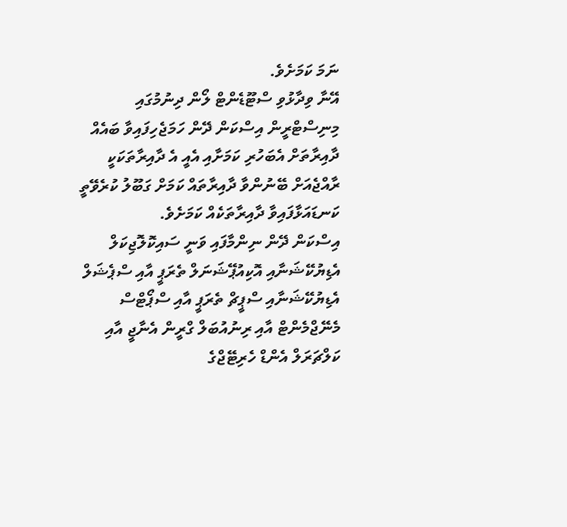ނަމަ ކަމަށެވެ.
އޭނާ ވިދާޅުވި ސްޓޫޑެންޓް ލޯން ދިނުމުގައި މިނިސްޓްރީން އިސްކަން ދޭން ހަމަޖެހިފައިވާ ބައެއް ދާއިރާތަށް އެބަހުރި ކަމަށާއި އެއީ އެ ދާއިރާތަކަކީ ރާއްޖެއަށް ބޭނުންވާ ދާއިރާތައް ކަމަށް ގަބޫލު ކުރެވޭތީ ކަނޑައަޅާފައިވާ ދާއިރާތަކެއް ކަމަށެވެ.
އިސްކަން ދޭން ނިންމާފައި ވަނީ ސައިކޮލޮޖިކަލް އެޑިޔުކޭޝަނާއި އޮކިއުޕޭޝަނަލް ތެރަޕީ އާއި ސްޕެޝަލް އެޑިޔުކޭޝަނާއި ސްޕީޗް ތެރަޕީ އާއި ސްޕޯޓްސް މެނޭޖްމެންޓް އާއި ރިނުއުބަލް ގްރީން އެނާޖީ އާއި ކަލްޗަރަލް އެންޑް ހެރިޓޭޖްގެ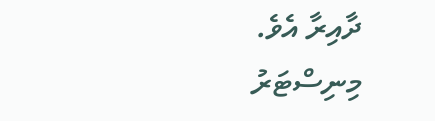ދާއިރާ އެވެ.
މިނިސްޓަރު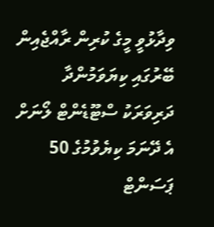ވިދާޅުވީ މީގެ ކުރިން ރާއްޖެއިން ބޭރުގައި ކިޔަވަމުންދާ ދަރިވަރަކު ސްޓޫޑެންޓް ލޯނަށް އެ ދޭނަމަ ކިޔެވުމުގެ 50 ޕަސަންޓް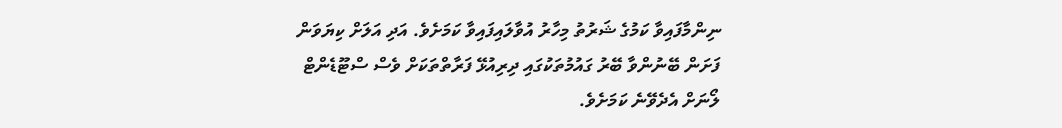ނިންމާފައިވާ ކަމުގެ ޝަރުތު މިހާރު އުވާލައިފައިވާ ކަމަށެވެ. އަދި އަލަށް ކިޔަވަން ފަށަން ބޭނުންވާ ބޭރު ގައުމުތަކުގައި ދިރިއުޅޭ ފަރާތްތަކަށް ވެސް ސްޓޫޑެންޓް ލޯނަށް އެދެވޭނެ ކަމަށެވެ.